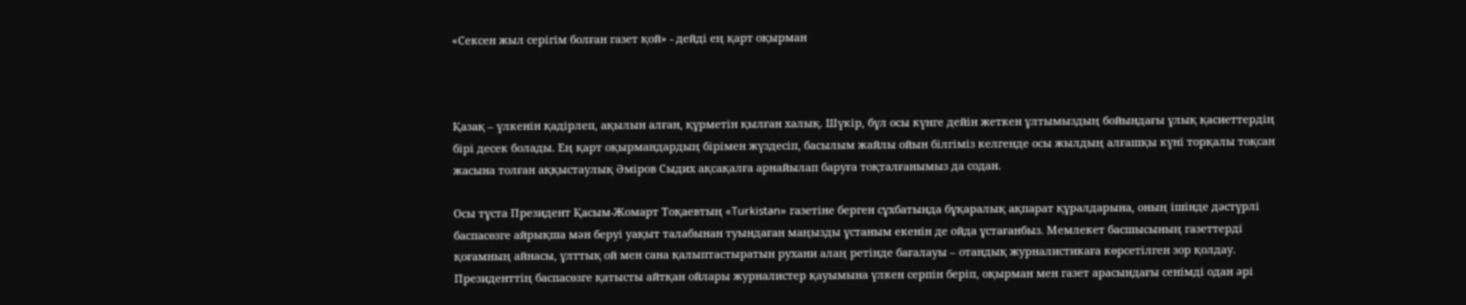«Сексен жыл серігім болған газет қой» - дейді ең қарт оқырман



Қазақ – үлкенін қадірлеп, ақылын алған, құрметін қылған халық. Шүкір, бұл осы күнге дейін жеткен ұлтымыздың бойындағы ұлық қасиеттердің бірі десек болады. Ең қарт оқырмандардың бірімен жүздесіп, басылым жайлы ойын білгіміз келгенде осы жылдың алғашқы күні торқалы тоқсан жасына толған аққыстаулық Әміров Сыдих ақсақалға арнайылап баруға тоқталғанымыз да содан.

Осы тұста Президент Қасым-Жомарт Тоқаевтың «Turkistan» газетіне берген сұхбатында бұқаралық ақпарат құралдарына, оның ішінде дәстүрлі баспасөзге айрықша мән беруі уақыт талабынан туындаған маңызды ұстаным екенін де ойда ұстағанбыз. Мемлекет басшысының газеттерді қоғамның айнасы, ұлттық ой мен сана қалыптастыратын рухани алаң ретінде бағалауы – отандық журналистикаға көрсетілген зор қолдау. Президенттің баспасөзге қатысты айтқан ойлары журналистер қауымына үлкен серпін беріп, оқырман мен газет арасындағы сенімді одан әрі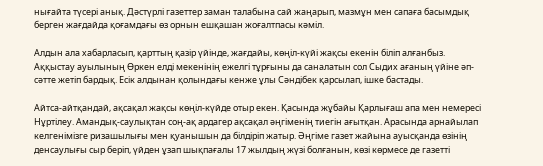нығайта түсері анық. Дәстүрлі газеттер заман талабына сай жаңарып, мазмұн мен сапаға басымдық берген жағдайда қоғамдағы өз орнын ешқашан жоғалтпасы кәміл.

Алдын ала хабарласып, қарттың қазір үйінде, жағдайы, көңіл-күйі жақсы екенін біліп алғанбыз. Аққыстау ауылының Өркен елді мекенінің ежелгі тұрғыны да саналатын сол Сыдих ағаның үйіне әп-сәтте жетіп бардық. Есік алдынан қолындағы кенже ұлы Сәндібек қарсылап, ішке бастады.

Айтса-айтқандай, ақсақал жақсы көңіл-күйде отыр екен. Қасында жұбайы Қарлығаш апа мен немересі Нұртілеу. Амандық-саулықтан соң-ақ ардагер ақсақал әңгіменің тиегін ағытқан. Арасында арнайылап келгенімізге ризашылығы мен қуанышын да білдіріп жатыр. Әңгіме газет жайына ауысқанда өзінің денсаулығы сыр беріп, үйден ұзап шықпағалы 17 жылдың жүзі болғанын, көзі көрмесе де газетті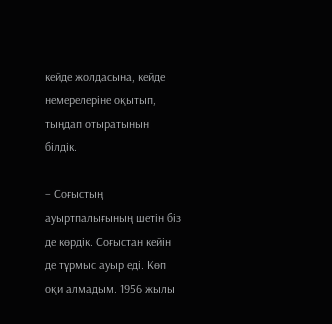кейде жолдасына, кейде немерелеріне оқытып, тыңдап отыратынын білдік.

– Соғыстың ауыртпалығының шетін біз де көрдік. Соғыстан кейін де тұрмыс ауыр еді. Көп оқи алмадым. 1956 жылы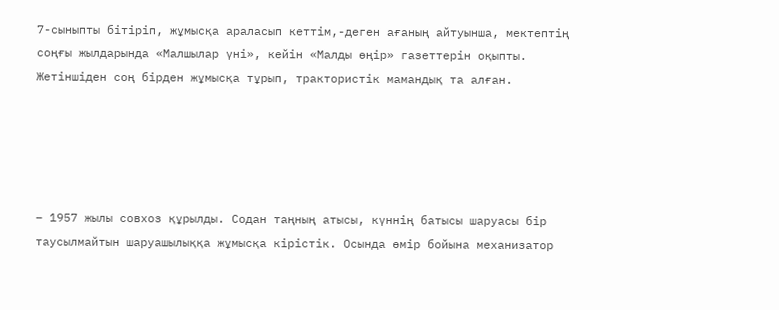7-сыныпты бітіріп, жұмысқа араласып кеттім,-деген ағаның айтуынша, мектептің соңғы жылдарында «Малшылар үні», кейін «Малды өңір» газеттерін оқыпты. Жетіншіден соң бірден жұмысқа тұрып, трактористік мамандық та алған.





– 1957 жылы совхоз құрылды. Содан таңның атысы, күннің батысы шаруасы бір таусылмайтын шаруашылыққа жұмысқа кірістік. Осында өмір бойына механизатор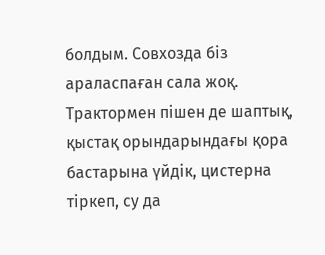болдым. Совхозда біз араласпаған сала жоқ. Трактормен пішен де шаптық, қыстақ орындарындағы қора бастарына үйдік, цистерна тіркеп, су да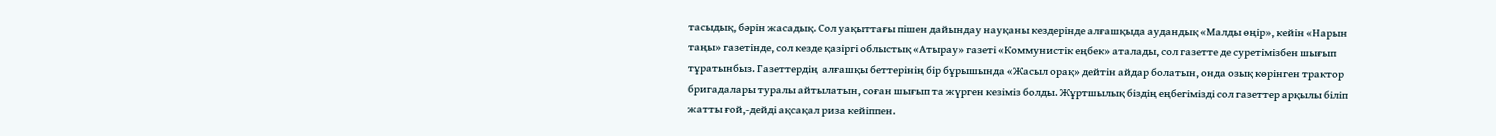тасыдық, бәрін жасадық. Сол уақыттағы пішен дайындау науқаны кездерінде алғашқыда аудандық «Малды өңір», кейін «Нарын таңы» газетінде, сол кезде қазіргі облыстық «Атырау» газеті «Коммунистік еңбек» аталады, сол газетте де суретімізбен шығып тұратынбыз. Газеттердің  алғашқы беттерінің бір бұрышында «Жасыл орақ» дейтін айдар болатын, онда озық көрінген трактор бригадалары туралы айтылатын, соған шығып та жүрген кезіміз болды. Жұртшылық біздің еңбегімізді сол газеттер арқылы біліп жатты ғой,-дейді ақсақал риза кейіппен.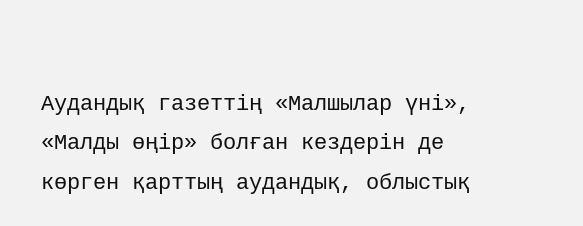Аудандық газеттің «Малшылар үні», «Малды өңір» болған кездерін де көрген қарттың аудандық, облыстық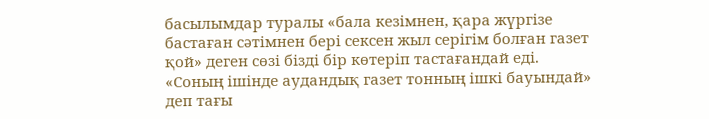басылымдар туралы «бала кезімнен, қара жүргізе бастаған сәтімнен бері сексен жыл серігім болған газет қой» деген сөзі бізді бір көтеріп тастағандай еді. «Соның ішінде аудандық газет тонның ішкі бауындай» деп тағы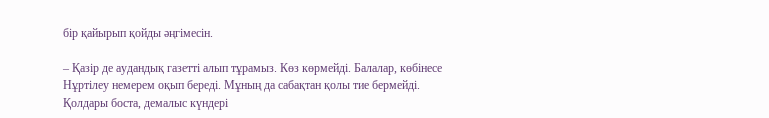бір қайырып қойды әңгімесін.

– Қазір де аудандық газетті алып тұрамыз. Көз көрмейді. Балалар, көбінесе Нұртілеу немерем оқып береді. Мұның да сабақтан қолы тие бермейді. Қолдары боста, демалыс күндері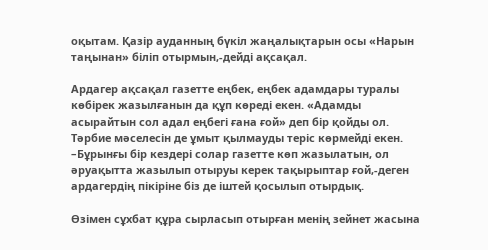оқытам. Қазір ауданның бүкіл жаңалықтарын осы «Нарын таңынан» біліп отырмын,-дейді ақсақал.

Ардагер ақсақал газетте еңбек, еңбек адамдары туралы көбірек жазылғанын да құп көреді екен. «Адамды асырайтын сол адал еңбегі ғана ғой» деп бір қойды ол. Тәрбие мәселесін де ұмыт қылмауды теріс көрмейді екен. –Бұрынғы бір кездері солар газетте көп жазылатын, ол әруақытта жазылып отыруы керек тақырыптар ғой,-деген ардагердің пікіріне біз де іштей қосылып отырдық.

Өзімен сұхбат құра сырласып отырған менің зейнет жасына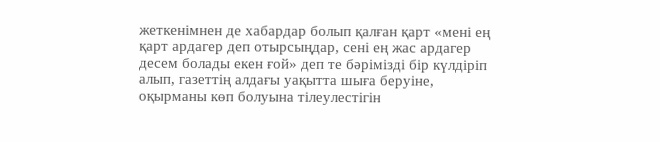жеткенімнен де хабардар болып қалған қарт «мені ең қарт ардагер деп отырсыңдар, сені ең жас ардагер десем болады екен ғой» деп те бәрімізді бір күлдіріп алып, газеттің алдағы уақытта шыға беруіне, оқырманы көп болуына тілеулестігін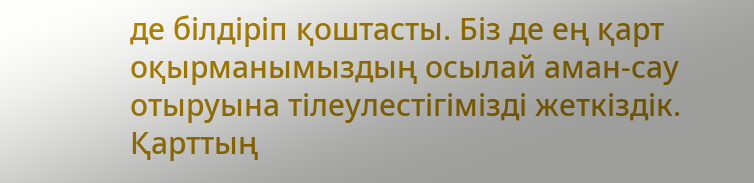де білдіріп қоштасты. Біз де ең қарт оқырманымыздың осылай аман-сау отыруына тілеулестігімізді жеткіздік. Қарттың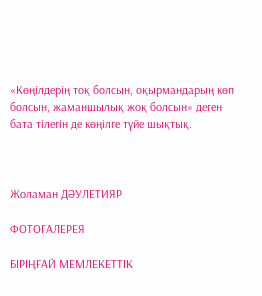«Көңілдерің тоқ болсын, оқырмандарың көп болсын, жаманшылық жоқ болсын» деген бата тілегін де көңілге түйе шықтық.



Жоламан ДӘУЛЕТИЯР

ФОТОГАЛЕРЕЯ

БІРІҢҒАЙ МЕМЛЕКЕТТІК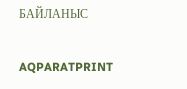БАЙЛАНЫС

AQPARATPRINT